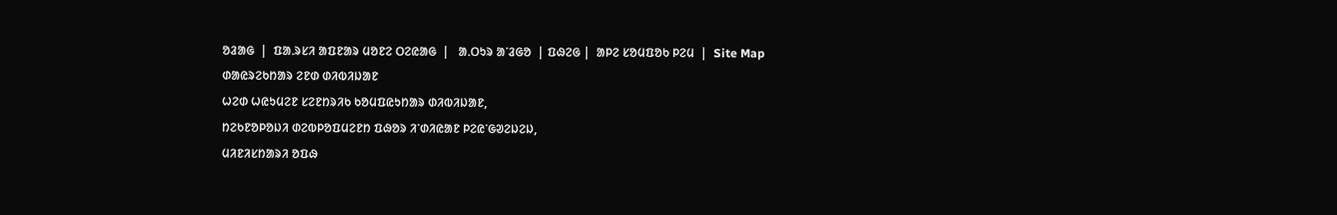ᱚᱲᱟᱜ  |  ᱯᱟᱹᱨᱥᱤ ᱟᱯᱱᱟᱨ ᱢᱚᱱᱮ ᱛᱮᱭᱟᱜ  |   ᱟᱹᱛᱩᱨ ᱟᱸᱲᱜᱚ  | ᱯᱷᱮᱜ |  ᱟᱞᱮ ᱥᱚᱢᱯᱚᱠ ᱞᱮᱢ  |  Site Map
ᱰᱟᱭᱨᱮᱠᱴᱟᱨ ᱮᱱᱰ ᱰᱤᱵᱤᱡᱟᱱ
ᱦᱮᱰ ᱦᱭᱩᱢᱮᱱ ᱥᱮᱱᱴᱨᱤᱠ ᱠᱚᱢᱯᱭᱩᱴᱟᱨ ᱰᱤᱵᱤᱡᱟᱱ,
ᱴᱮᱠᱱᱚᱞᱚᱡᱤ ᱰᱮᱵᱞᱚᱯᱢᱮᱱᱴ ᱯᱷᱚᱨ ᱤᱸᱰᱤᱭᱟᱱ ᱞᱮᱭᱸᱜᱣᱮᱡᱮᱡ,
ᱢᱤᱱᱤᱥᱴᱟᱨᱤ ᱚᱯᱷ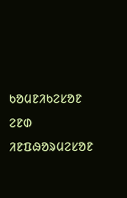ᱠᱚᱢᱱᱤᱠᱮᱥᱚᱱ ᱮᱱᱰ ᱤᱱᱯᱷᱚᱨᱢᱮᱥᱚᱱ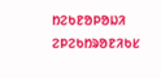ᱴᱮᱠᱱᱚᱞᱚᱡᱤ
ᱮᱞᱮᱠᱴᱨᱚᱱᱤᱠᱥ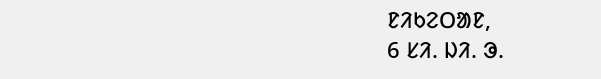ᱱᱤᱠᱮᱛᱟᱱ,
6 ᱥᱤ. ᱡᱤ. ᱳ.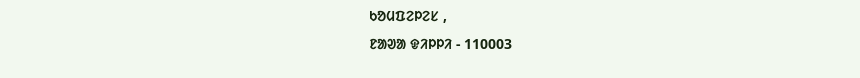ᱠᱚᱢᱯᱮᱞᱮᱥ ,
ᱱᱟᱣᱟ ᱫᱤᱞᱞᱤ - 110003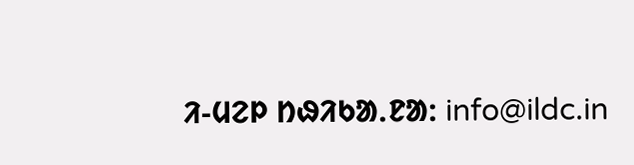ᱤ-ᱢᱮᱞ ᱴᱷᱤᱠᱟᱹᱱᱟᱺ info@ildc.in